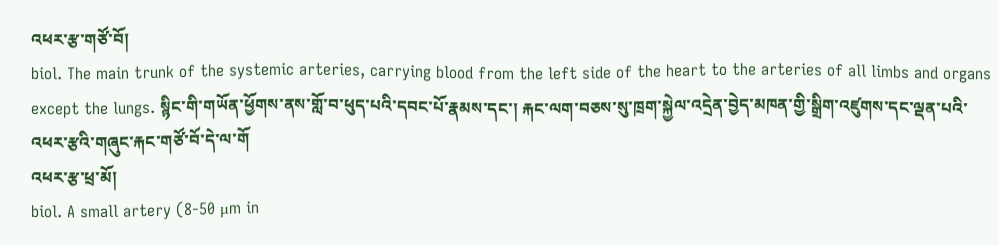འཕར་རྩ་གཙོ་བོ།
biol. The main trunk of the systemic arteries, carrying blood from the left side of the heart to the arteries of all limbs and organs except the lungs. སྙིང་གི་གཡོན་ཕྱོགས་ནས་གློ་བ་ཕུད་པའི་དབང་པོ་རྣམས་དང་། རྐང་ལག་བཅས་སུ་ཁྲག་སྐྱེལ་འདྲེན་བྱེད་མཁན་གྱི་སྒྲིག་འཛུགས་དང་ལྡན་པའི་འཕར་རྩའི་གཞུང་རྐང་གཙོ་བོ་དེ་ལ་གོ
འཕར་རྩ་ཕྲ་མོ།
biol. A small artery (8-50 μm in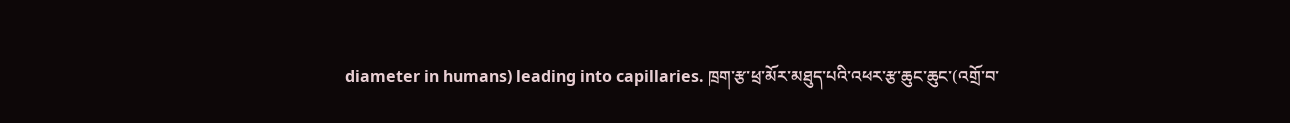diameter in humans) leading into capillaries. ཁྲག་རྩ་ཕྲ་མོར་མཐུད་པའི་འཕར་རྩ་ཆུང་ཆུང་(འགྲོ་བ་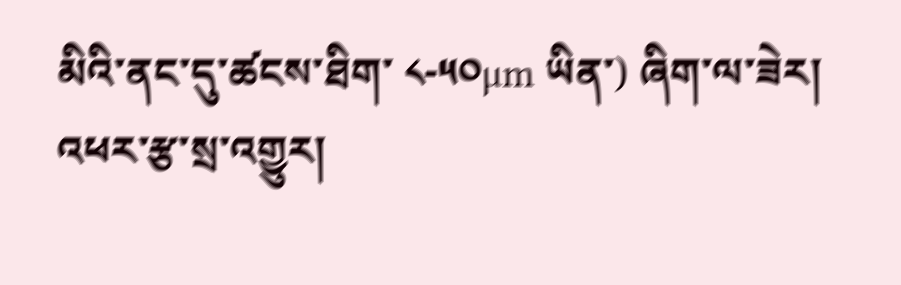མིའི་ནང་དུ་ཚངས་ཐིག་ ༨-༥༠μm ཡིན་) ཞིག་ལ་ཟེར།
འཕར་རྩ་སྲ་འགྱུར།